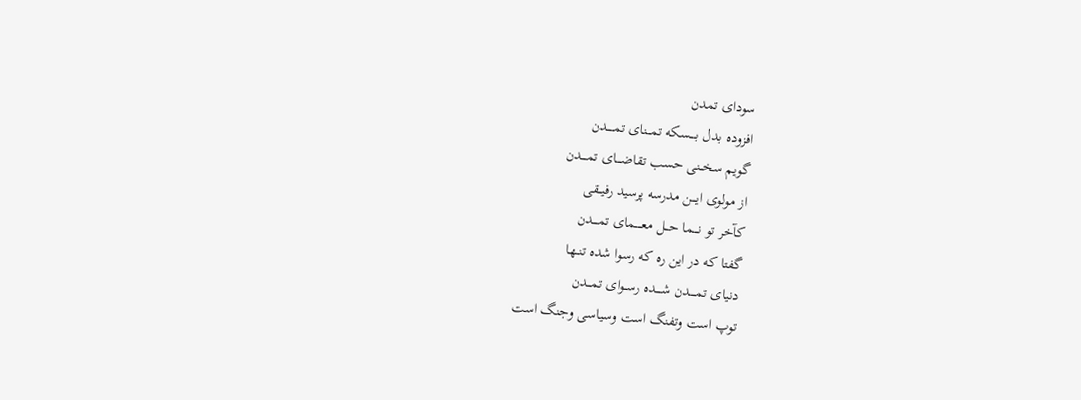سودای تمدن
افزوده بدل بــــسکه تمـــنای تمـــــدن
گویم سخــنی حسب تقاضــــای تمــــدن
از مولوی ایـــن مدرسه پرسید رفیــقی
کآخر تو نــــما حـــل معـــــمای تمــــدن
گفتا که در این ره که رسوا شده تنــها
دنیای تمـــــدن شــــده رســوای تمـــدن
توپ است وتفنگ است وسیاسی وجنگ است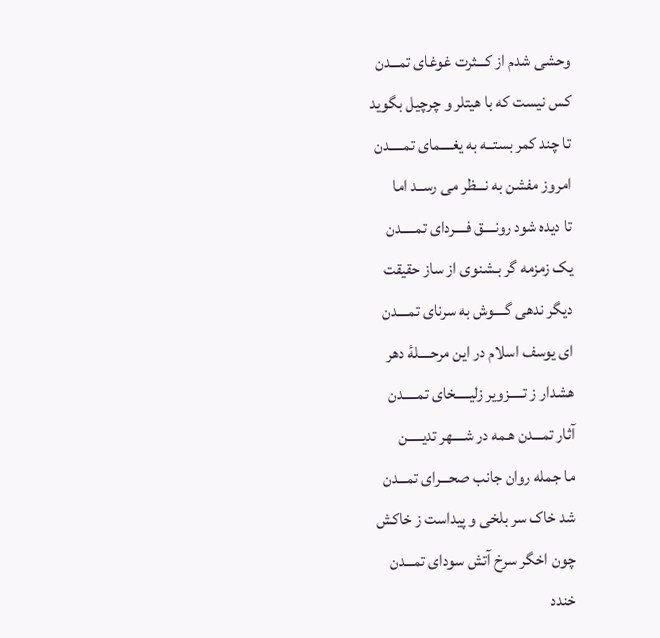وحشی شدم از کـــثرت غوغای تمـــدن
کس نیست که با هیتلر و چرچیل بگوید
تا چند کمر بستــه به یغــــمای تمـــــدن
امروز مفشن به نـــظر می رســد اما
تا دیده شود رونــــق فــــردای تمـــــدن
یک زمزمه گر بـشنوی از ساز حقیقت
دیگر ندهی گــــوش به سرنای تمــــدن
ای یوسف اسلام در این مرحــــلۀ دهر
هشدار ز تـــــزویر زلیـــــخای تمـــــدن
آثار تمـــدن هـمه در شــــهر تدیـــــن
ما جمله روان جانب صحـــرای تمـــدن
شد خاک سر بلخی و پیداست ز خاکش
چون اخگر سرخ آتش سودای تمـــدن
خندد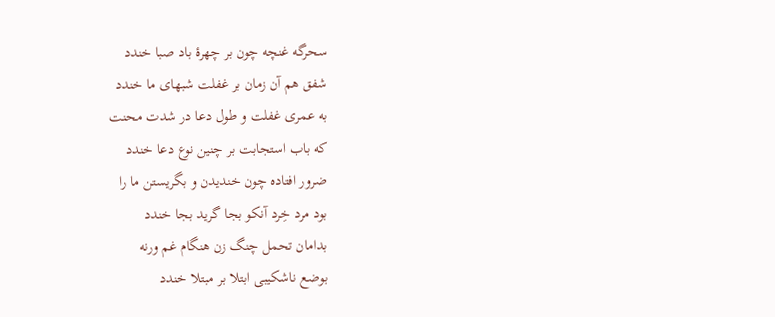سحرگه غنچه چون بر چهرۀ باد صبا خندد
شفق هم آن زمان بر غفلت شبهای ما خندد
به عمری غفلت و طول دعا در شدت محنت
که باب استجابت بر چنین نوع دعا خندد
ضرور افتاده چون خندیدن و بگریستن ما را
بود مرد خِرد آنکو بجا گرید بجا خندد
بدامان تحمل چنگ زن هنگام غم ورنه
بوضع ناشکیبی ابتلا بر مبتلا خندد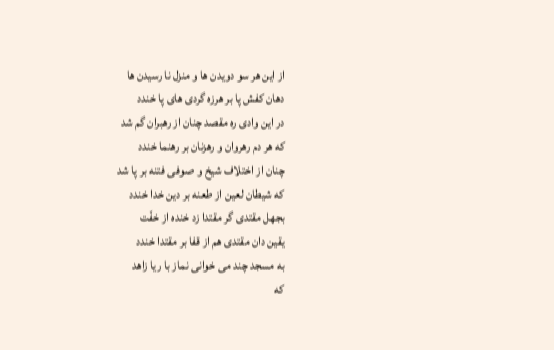از این هر سو دویدن ها و منزل نا رسیدن ها
دهان کفش پا بر هرزه گردی های پا خندد
در این وادی ره مقصد چنان از رهبران گم شد
که هر دم رهروان و رهزنان بر رهنما خندد
چنان از اختلاف شیخ و صوفی فتنه بر پا شد
که شیطان لعین از طعنه بر دین خدا خندد
بجهل مقتدی گر مقتدا زد خنده از خفّت
یقین دان مقتدی هم از قفا بر مقتدا خندد
به مسجد چند می خوانی نماز با ریا زاهد
که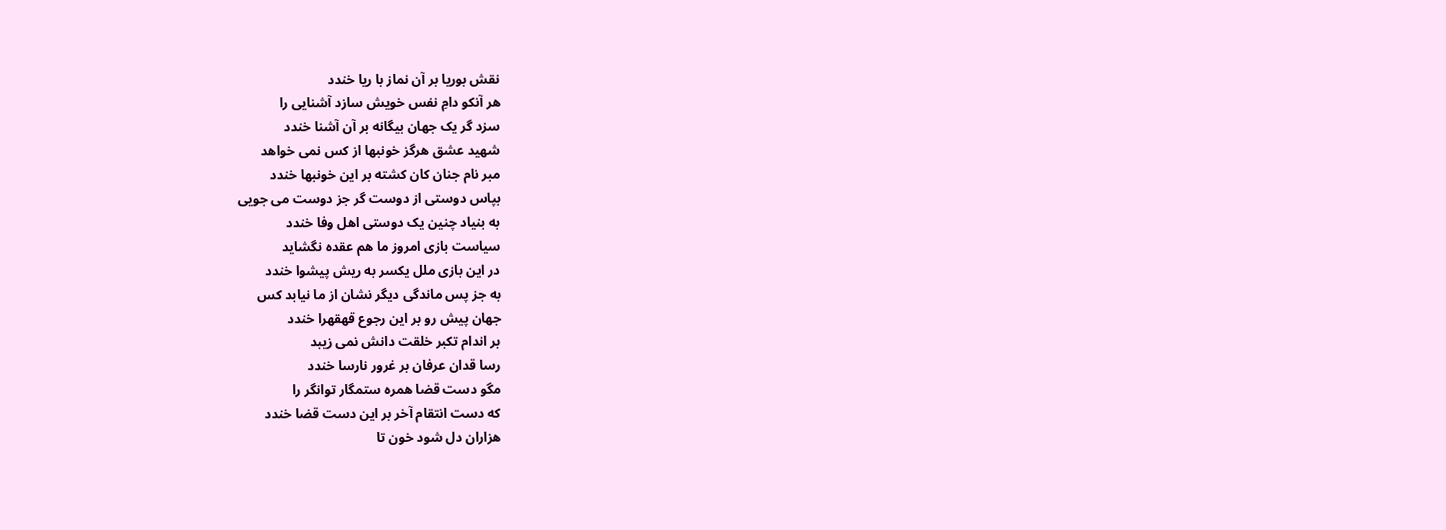نقش بوریا بر آن نماز با ریا خندد
هر آنکو دامِ نفس خویش سازد آشنایی را
سزد گر یک جهان بیگانه بر آن آشنا خندد
شهید عشق هرگز خونبها از کس نمی خواهد
مبر نام جنان کان کشته بر این خونبها خندد
بپاس دوستی از دوست گر جز دوست می جویی
به بنیاد چنین یک دوستی اهل وفا خندد
سیاست بازی امروز ما هم عقده نگشاید
در این بازی ملل یکسر به ریش پیشوا خندد
به جز پس ماندگی دیگر نشان از ما نیابد کس
جهان پیش رو بر این رجوع قهقهرا خندد
بر اندام تکبر خلقت دانش نمی زیبد
رسا قدان عرفان بر غرور نارسا خندد
مگو دست قضا همره ستمگار توانگر را
که دست انتقام آخر بر این دست قضا خندد
هزاران دل شود خون تا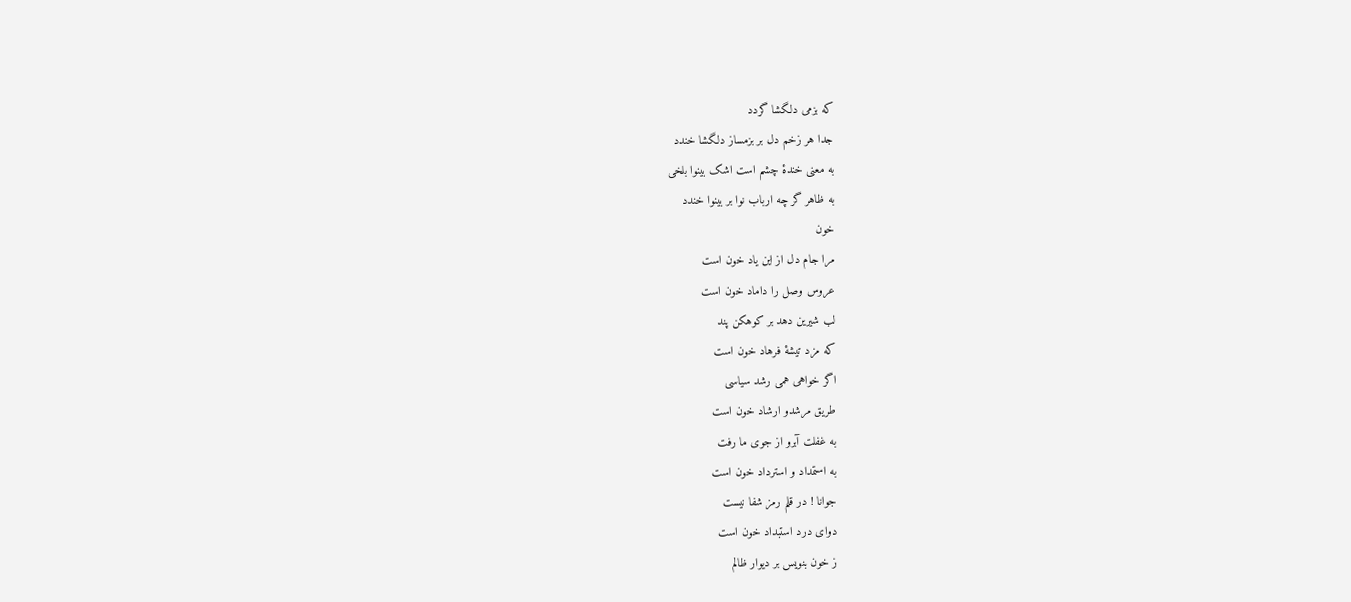که بزمی دلگشا گردد
جدا هر زخم دل بر بزمساز دلگشا خندد
به معنی خندۀ چشم است اشک بینوا بلخی
به ظاهر گر چه ارباب نوا بر بینوا خندد
خون
مرا جام دل از این یاد خون است
عروس وصل را داماد خون است
لب شیرین دهد بر کوهکن پند
که مزد تیشۀ فرهاد خون است
اگر خواهی همی رشد سیاسی
طریق مرشدو ارشاد خون است
به غفلت آبرو از جوی ما رفت
به استمداد و استرداد خون است
جوانا ! در قلم رمز شفا نیست
دوای درد استبداد خون است
ز خون بنویس بر دیوار ظالم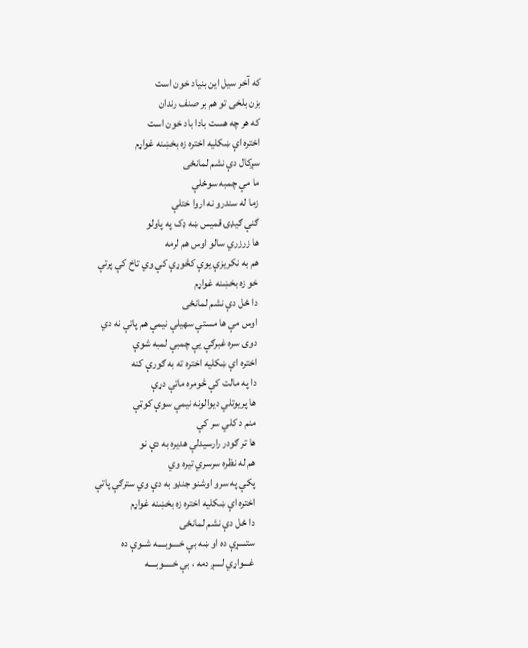که آخر سیل این بنیاد خون است
بزن بلخی تو هم بر صنف رندان
که هر چه هست بادا باد خون است
اختره اې ښکلیه اختره زه بخښنه غواړم
سږکال دې نشم لمانځی
ما مې چمبه سوځلې
زما له سندرو نه اروا ختلې
ګنې ګیډۍ قمیس ښه ډک په پاولو
ها زرزري سالو اوس هم لرمه
هم به نکریزې یوې کڅوړې کې وي تاخ کې پرتې
خو زه بخښنه غواړم
دا ځل دې نشم لمانځی
اوس مې ها مستې سهیلې نیمې هم پاتې نه دي
دوی سره غبرګې يې چمبې لمبه شوې
اختره اې ښکلیه اختره ته به ګورې کنه
دا په مالت کې څومره ماتې دړې
ها پریوتلي دیوالونه نیمې سوې کوټې
منم د کلي سر کې
ها تر ګودر رارسیدلې هدیره به دې نو
هم له نظره سرسري تیره وي
پکې په سرو اوشنو جنډو به دې وي سترګې پاتې
اختره اې ښکلیه اختره زه بخښنه غواړم
دا ځل دې نشم لمانځی
ستــــړې ده او ښه بې خــــوبــــه شــوې ده
غـــواړي لــــږ دمه ، بې خـــــوبــــه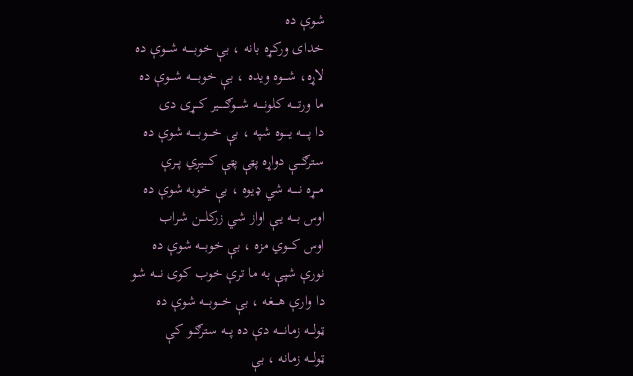شوې ده
خدای ورکـړه بانه ، بې خوبـــــه شـــوې ده
لاړه، شــــوه ويده ، بې خوبـــــه شـــوې ده
ما ورتــــه کلونــــه شــــوګـــــير کـــړی دی
دا پـــــه يــــوه شپه ، بې خــــوبـــــه شوې ده
سترګـــې دواړه پټې پټې کــــيږي پــرې
مـــړه نـــــه شي ډيوه ، بې خوبه شوې ده
اوس بـــه يـې اواز شي زرکلـــن شراب
اوس کـــوي مزه ، بې خوبـــه شوې ده
نورې شپې به ما ترې خوب کوی نــــه شو
دا وارې هــــغه ، بې خـــوبـــه شوې ده
ټولـــه زمانــــه دې ده پـــه سترګــو کې
ټولـــه زمانه ، بې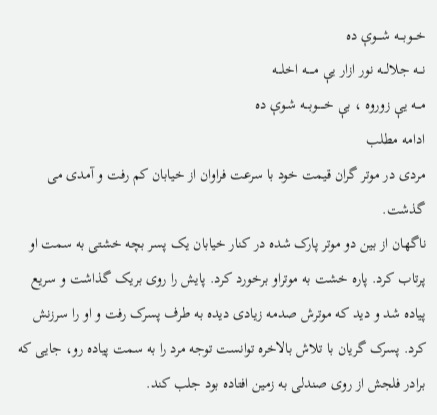خـــوبـــه شــــوې ده
نـــه جلالـــه نور ازار يې مـــــه اخلـــه
مـــه يې زوروه ، بې خـــــوبـــه شـوې ده
ادامه مطلب
مردی در موتر گران قیمت خود با سرعت فراوان از خیابان کم رفت و آمدی می گذشت.
ناگهان از بین دو موتر پارک شده در کنار خیابان یک پسر بچه خشتی به سمت او پرتاب کرد. پاره خشت به موتراو برخورد کرد. پایش را روی بریک گذاشت و سریع پیاده شد و دید که موترش صدمه زیادی دیده به طرف پسرک رفت و او را سرزنش کرد. پسرک گریان با تلاش بالاخره توانست توجه مرد را به سمت پیاده رو، جایی که برادر فلجش از روی صندلی به زمین افتاده بود جلب کند.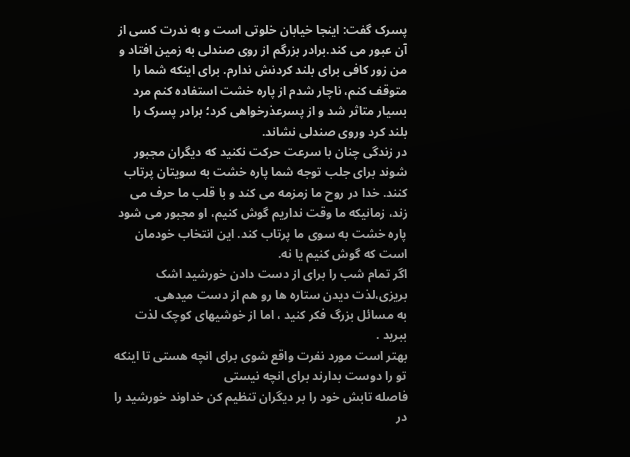پسرک گفت: اینجا خیابان خلوتی است و به ندرت کسی از آن عبور می کند.برادر بزرگم از روی صندلی به زمین افتاد و من زور کافی برای بلند کردنش ندارم. برای اینکه شما را متوقف کنم، ناچار شدم از پاره خشت استفاده کنم مرد بسیار متاثر شد و از پسرعذرخواهی کرد؛ برادر پسرک را بلند کرد وروی صندلی نشاند.
در زندگی چنان با سرعت حرکت نکنید که دیگران مجبور شوند برای جلب توجه شما پاره خشت به سویتان پرتاب کنند. خدا در روح ما زمزمه می کند و با قلب ما حرف می زند، زمانیکه ما وقت نداریم گوش کنیم، او مجبور می شود پاره خشت به سوی ما پرتاب کند. این انتخاب خودمان است که گوش کنیم یا نه.
اگر تمام شب را برای از دست دادن خورشید اشک بریزی،لذت دیدن ستاره ها رو هم از دست میدهی.
به مسائل بزرگ فکر کنید ، اما از خوشیهای کوچک لذت ببرید .
بهتر است مورد نفرت واقع شوی برای انچه هستی تا اینکه تو را دوست بدارند برای انچه نیستی
فاصله تابش خود را بر ديگران تنظيم کن خداوند خورشيد را در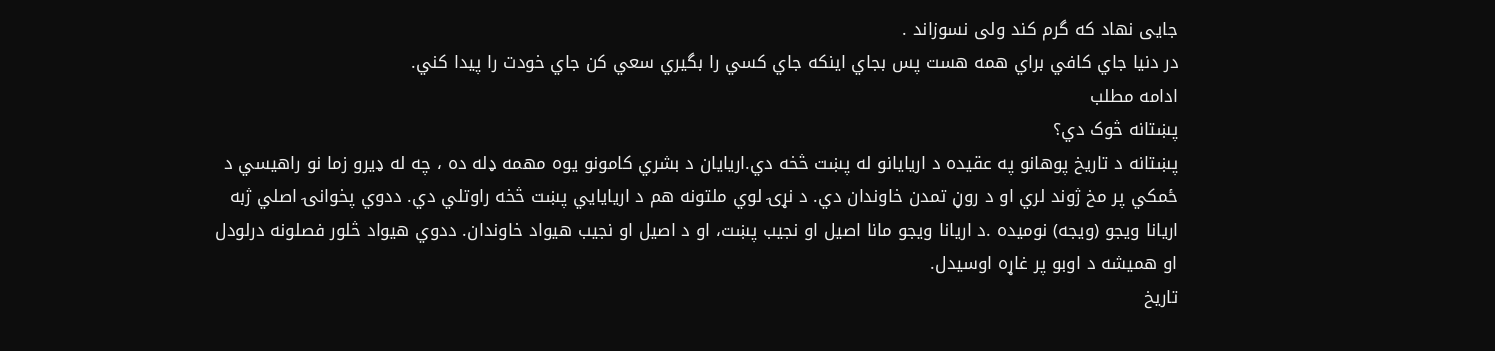جايی نهاد که گرم کند ولی نسوزاند .
در دنيا جاي كافي براي همه هست پس بجاي اينكه جاي كسي را بگيري سعي كن جاي خودت را پيدا كني.
ادامه مطلب
پښتانه څوک دي؟
پښتانه د تاريخ پوهانو په عقيده د اريايانو له پښت څخه دي.اريايان د بشري کامونو يوه مهمه ډله ده ، چه له ډيرو زما نو راهيسي د ځمکي پر مخ ژوند لري او د روڼ تمدن خاوندان دي. د نړۍ لوي ملتونه هم د اريايايي پښت څخه راوتلي دي. ددوي پخوانۍ اصلي ژبه اريانا ويجو (ويجه) نوميده .د اريانا ويجو مانا اصيل او نجيب پښت، او د اصيل او نجيب هيواد خاوندان. ددوي هيواد څلور فصلونه درلودل او هميشه د اوبو پر غاړه اوسيدل.
تاريخ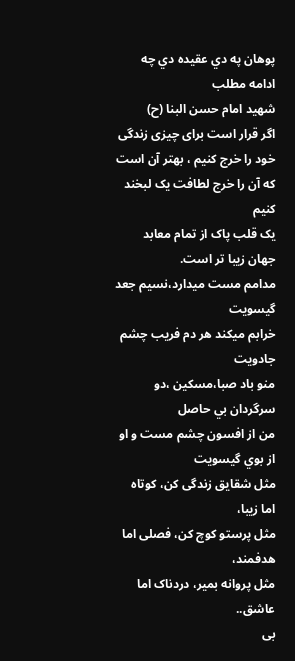پوهان په دي عقيده دي چه
ادامه مطلب
شهید امام حسن البنا (ح)
اگر قرار است برای چیزی زندگی خود را خرج کنیم ، بهتر آن است که آن را خرج لطافت یک لبخند کنیم
یک قلب پاک از تمام معابد جهان زیبا تر است.
مدامم مست ميدارد،نسيم جعد گيسويت
خرابم ميكند هر دم فريب چشم جادويت
منو باد صبا،مسكين ،دو سرگردان بي حاصل
من از افسون چشم مست و او از بوي گيسويت
مثل شقایق زندگی کن، کوتاه اما زیبا،
مثل پرستو کوچ کن، فصلی اما هدفمند،
مثل پروانه بمیر، دردناک اما عاشق..
بی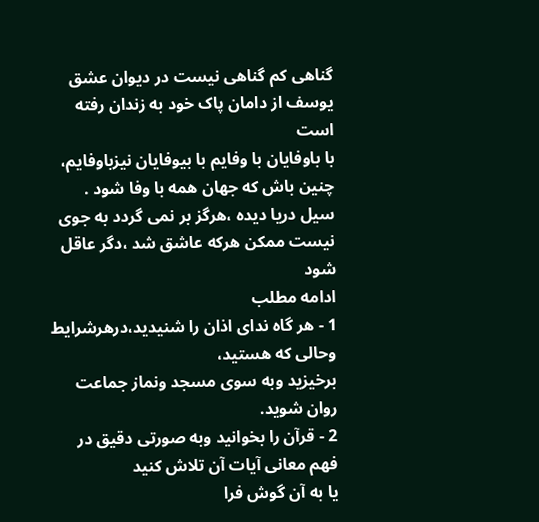گناهی کم گناهی نیست در دیوان عشق
یوسف از دامان پاک خود به زندان رفته است
با باوفایان با وفایم با بیوفایان نیزباوفایم، چنین باش که جهان همه با وفا شود .
سیل دریا دیده ،هرگز بر نمی گردد به جوی
نیست ممکن هرکه عاشق شد ،دگر عاقل شود
ادامه مطلب
1 - هر گاه ندای اذان را شنیدید،درهرشرایط وحالی که هستید،
برخیزید وبه سوی مسجد ونماز جماعت روان شوید.
2 - قرآن را بخوانید وبه صورتی دقیق در فهم معانی آیات آن تلاش کنید
یا به آن گوش فرا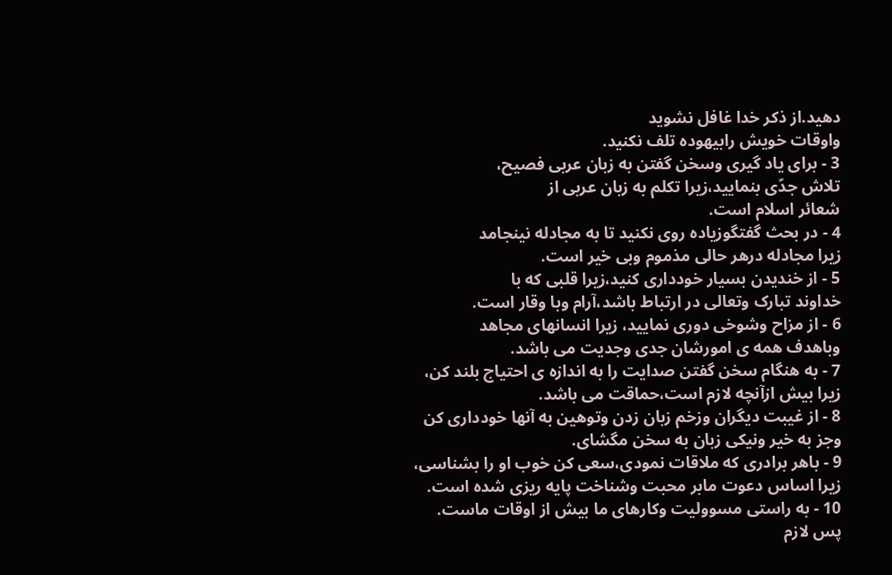دهید.از ذکر خدا غافل نشوید
واوقات خویش رابیهوده تلف نکنید.
3 - برای یاد گیری وسخن گفتن به زبان عربی فصیح،
تلاش جدّی بنمایید،زیرا تکلم به زبان عربی از
شعائر اسلام است.
4 - در بحث گفتگوزیاده روی نکنید تا به مجادله نینجامد
زیرا مجادله درهر حالی مذموم وبی خیر است.
5 - از خندیدن بسیار خودداری کنید،زیرا قلبی که با
خداوند تبارک وتعالی در ارتباط باشد،آرام وبا وقار است.
6 - از مزاح وشوخی دوری نمایید، زیرا انسانهای مجاهد
وباهدف همه ی امورشان جدی وجدیت می باشد.
7 - به هنگام سخن گفتن صدایت را به اندازه ی احتیاج بلند کن،
زیرا بیش ازآنچه لازم است،حماقت می باشد.
8 - از غیبت دیگران وزخم زبان زدن وتوهین به آنها خودداری کن
وجز به خیر ونیکی زبان به سخن مگشای.
9 - باهر برادری که ملاقات نمودی،سعی کن خوب او را بشناسی،
زیرا اساس دعوت مابر محبت وشناخت پایه ریزی شده است.
10 - به راستی مسوولیت وکارهای ما بیش از اوقات ماست.
پس لازم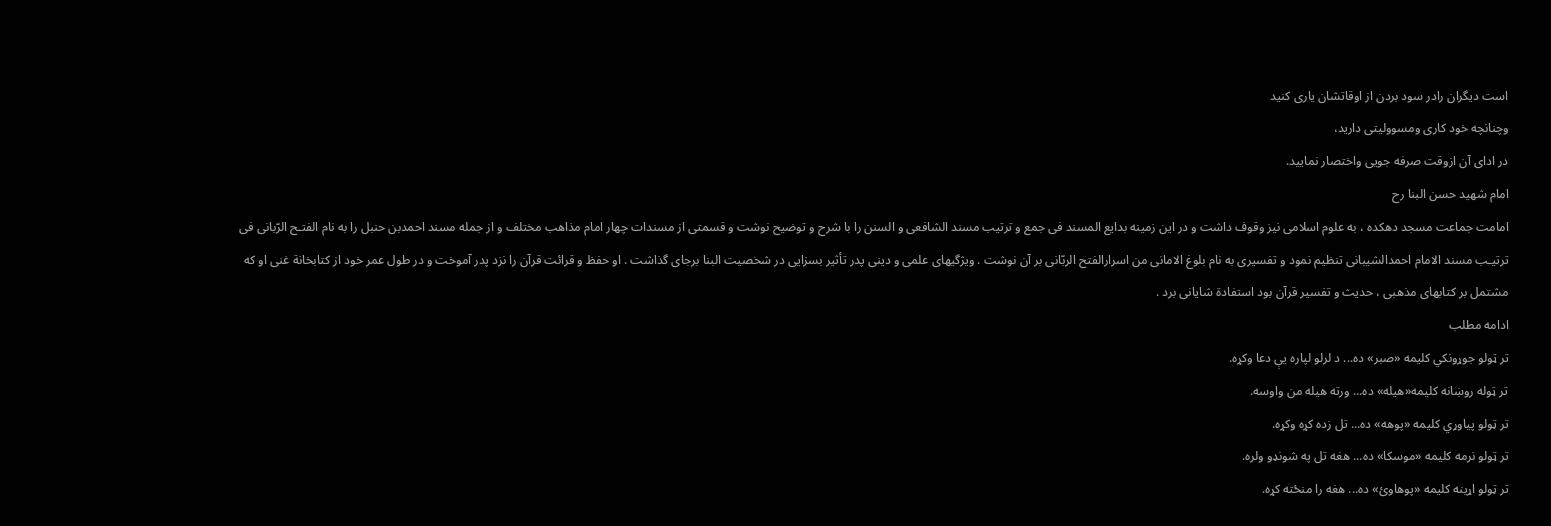است دیگران رادر سود بردن از اوقاتشان یاری کنید
وچنانچه خود کاری ومسوولیتی دارید،
در ادای آن ازوقت صرفه جویی واختصار نمایید.
امام شهید حسن البنا رح
امامت جماعت مسجد دهکده ، به علوم اسلامی نیز وقوف داشت و در این زمینه بدایع المسند فی جمع و ترتیب مسند الشافعی و السنن را با شرح و توضیح نوشت و قسمتی از مسندات چهار امام مذاهب مختلف و از جمله مسند احمدبن حنبل را به نام الفتـح الرّبانی فی ترتیـب مسند الامام احمدالشیبانی تنظیم نمود و تفسیری به نام بلوغ الامانی من اسرارالفتح الربّانی بر آن نوشت . ویژگیهای علمی و دینی پدر تأثیر بسزایی در شخصیت البنا برجای گذاشت . او حفظ و قرائت قرآن را نزد پدر آموخت و در طول عمر خود از کتابخانة غنی او که مشتمل بر کتابهای مذهبی ، حدیث و تفسیر قرآن بود استفادة شایانی برد .
ادامه مطلب
تر ټولو جوړونکي کلیمه «صبر» ده... د لرلو لپاره یې دعا وکړه.
تر ټوله روښانه کلیمه«هیله» ده... ورته هیله من واوسه.
تر ټولو پیاوړي کلیمه «پوهه» ده... تل زده کړه وکړه.
تر ټولو نرمه کلیمه «موسکا» ده... هغه تل په شونډو ولره.
تر ټولو اړینه کلیمه «پوهاوئ» ده... هغه را منځته کړه.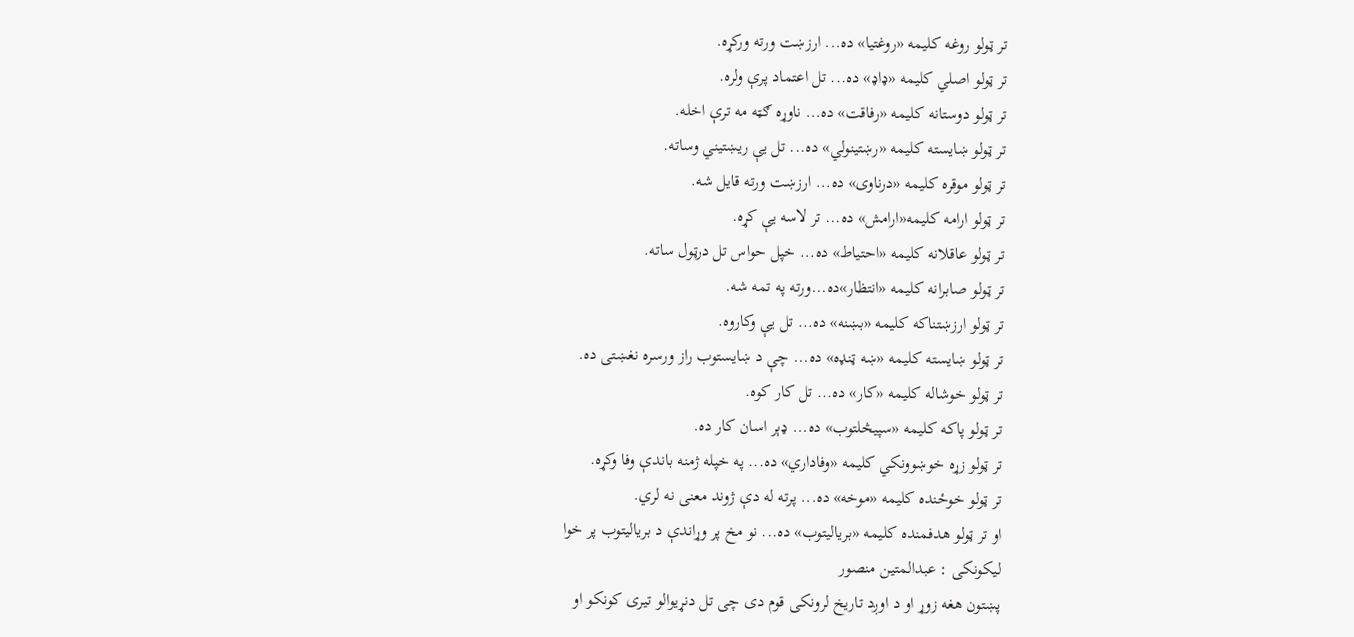تر ټولو روغه کلیمه «روغتیا» ده... ارزښت ورته ورکړه.
تر ټولو اصلي کلیمه «ډاډ» ده... تل اعتماد پرې ولره.
تر ټولو دوستانه کلیمه «رفاقت» ده... ناوړه ګټه مه ترې اخله.
تر ټولو ښایسته کلیمه «رښتینولي» ده... تل یې ریښتیني وساته.
تر ټولو موقره کلیمه «درناوی» ده... ارزښت ورته قایل شه.
تر ټولو ارامه کلیمه«ارامش» ده... تر لاسه یې کړه.
تر ټولو عاقلانه کلیمه «احتیاط» ده... خپل حواس تل درټول ساته.
تر ټولو صابرانه کلیمه «انتظار»ده...ورته په تمه شه.
تر ټولو ارزښتناکه کلیمه «بښنه» ده... تل یې وکاروه.
تر ټولو ښایسته کلیمه «ښه ټنډه» ده... چې د ښایستوب راز ورسره نغښتی ده.
تر ټولو خوشاله کلیمه «کار» ده... تل کار کوه.
تر ټولو پاکه کلیمه «سپیڅلتوب» ده... ډېر اسان کار ده.
تر ټولو زړه خوښوونکي کلیمه «وفاداري» ده... په خپله ژمنه باندې وفا وکړه.
تر ټولو خوځنده کلیمه «موخه» ده... پرته له دې ژوند معنی نه لري.
او تر ټولو هدفمنده کلیمه «بریالیتوب» ده... نو مخ پر وړاندې د بریالیتوب پر خوا
لیکونکی : عبدالمتین منصور
پښتون هغه زوړ او د اوږد تاریخ لرونکی قوم دی چی تل دنړیوالو تیری کونکو او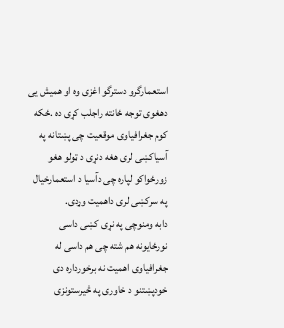استعمارگرو دسترگو اغزی وه او همیش یی دهغوی توجه ځانته راجلب کړی ده .ځکه کوم جغرافیاوی موقعیت چی پښتانه په آسیاکښی لری هغه دنړی د ټولو هغو زورځواکو لپاره چی دآسیا د استعمارخیال په سرکښی لری داهمیت وړدی.
دابه ومنوچی په نړی کښی داسی نورځایونه هم شته چی هم داسی له جغرافیاوی اهمیت نه برخورداره دی خودپښتنو د خاوری په څیرستونزی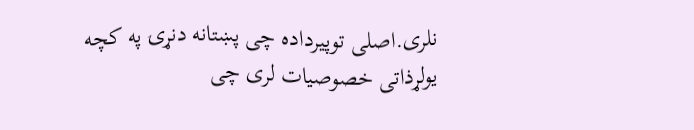نلری.اصلی توپیرداده چی پښتانه دنړۍ په کچه یولړذاتی خصوصیات لری چی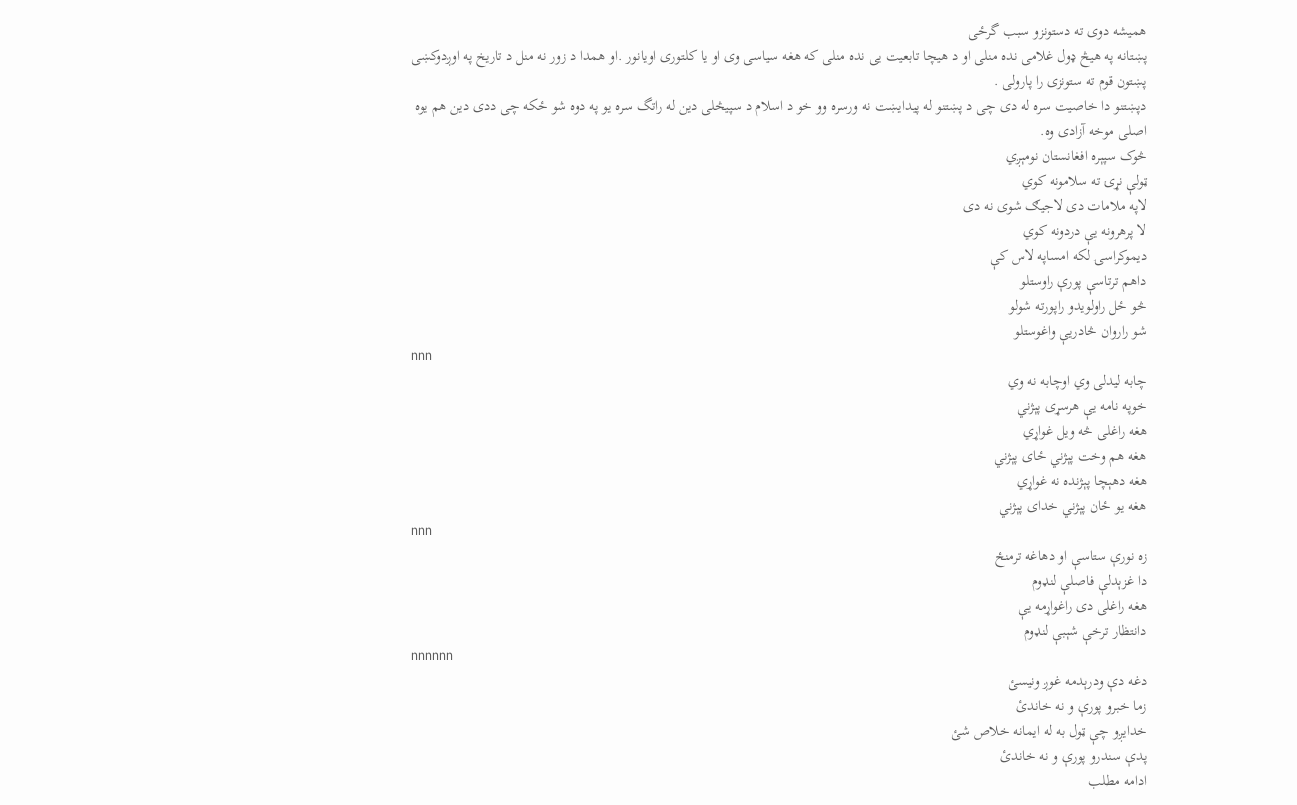همیشه دوی ته دستونزو سبب گرځی
پښتانه په هیڅ ډول غلامی نده منلی او د هیچا تابعیت یی نده منلی که هغه سیاسی وی او یا کلتوری اویانور .او همدا د زور نه منل د تاریخ په اوږدوکښی پښتون قوم ته ستونزی را پارولی .
دپښتنو دا خاصیت سره له دی چی د پښتنو له پیدایښت نه ورسره وو خو د اسلام د سپیڅلی دین له راتگ سره یو په دوه شو ځکه چی ددی دین هم یوه اصلی موخه آزادی وه.
څوک سپېره افغانستان نومېږي
ټولې نړۍ ته سلامونه کوي
لاپه ملامات دى لاجيګ شوى نه دى
لا پرهرونه يې دردونه کوي
ديموکراسۍ لکه امساپه لاس کې
داهم ترتاسې پورې راوستلو
څو ځل راولويدو راپورته شولو
شو راروان څادريې واغوستلو
nnn
چابه ليدلى وي اوچابه نه وي
خوپه نامه يې هرسړى پېژني
هغه راغلى څه ويل غواړي
هغه هم وخت پېژني ځاى پېژني
هغه دهېچا پېژنده نه غواړي
هغه يو ځان پېژني خداى پېژني
nnn
زه نورې ستاسې او دهاغه ترمنځ
دا غزېدلې فاصلې لنډوم
هغه راغلى دى راغواړمه يې
دانتظار ترخې شېبې لنډوم
nnnnnn
دغه دې ودرېدمه غوږ ونيسئ
زما خبرو پورې و نه خاندئ
خدايږو چې ټول به له ايمانه خلاص شئ
پدې سندرو پورې و نه خاندئ
ادامه مطلب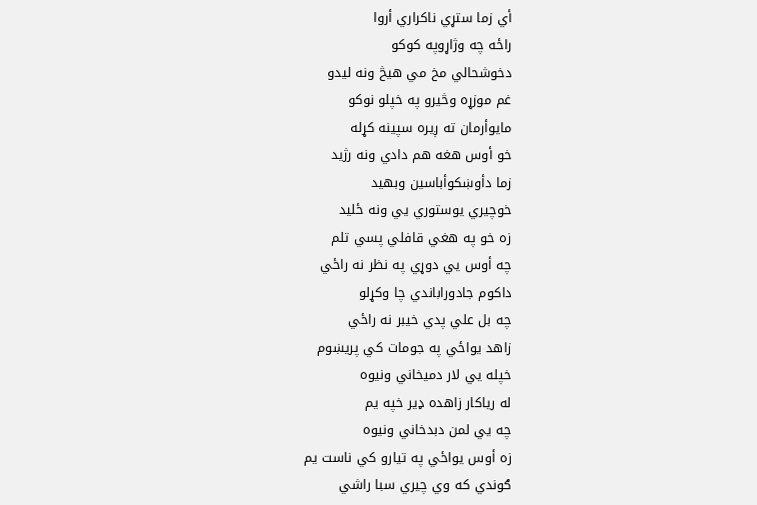أي زما ستړي ناكراري أروا
راځه چه وژاړوپه كوكو
دخوشحالي مخ مي هيڅ ونه ليدو
غم موزړه وڅيرو په خپلو نوكو
مايوأرمان ته ږيره سپينه كړله
خو أوس هغه هم دادي ونه رژيد
زما دأوښكوأباسين وبهيد
خوچيري يوستوري يي ونه ځليد
زه خو په هغي قافلي پسي تلم
چه أوس يي دوړي په نظر نه راځي
داكوم جادوراباندي چا وكړلو
چه بل علي پدي خيبر نه راځي
زاهد يواځي په جومات كي پريښوم
خپله يي لار دميخاني ونيوه
له رياكار زاهده ډير خپه يم
چه يي لمن دبدخاني ونيوه
زه أوس يواځي په تيارو كي ناست يم
ګوندي كه وي چيري سبا راشي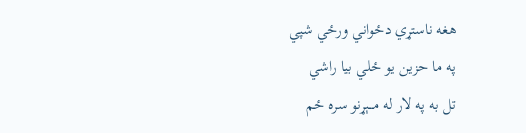هغه ناستړي دځواني ورځي شپي
په ما حزين يو ځلي بيا راشي
تل به په لار له مـــېړنو سره ځم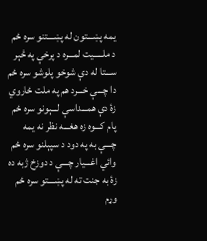يمه پښـــتون له پښـــتنو سره ځم
د ملـــــيت لمـــره د پرخې په څېر
ســـتا له دې شوخو پلوشو سره ځم
دا چـــې خـــرد هم په ملت ځاروي
زۀ دې همـــداسې لـــېونو سره ځم
پام كـــوه زه هغـــه نظر نه يمه
چـــې به په دود د سپېلنو سره ځم
وائي اغـــيار چـــې د دوزخ ژبه ده
زۀ به جنت ته له پښـــتو سره ځم
وړم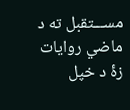مســـتقبل ته د ماضي روايات
زۀ د خپل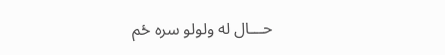حـــال له ولولو سره ځم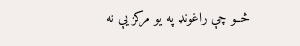څــو چې راغونډ په يو مركز يې نه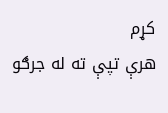كړم
هرې تپې ته له جرګو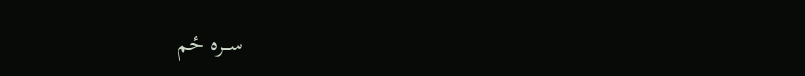ســـره ځم